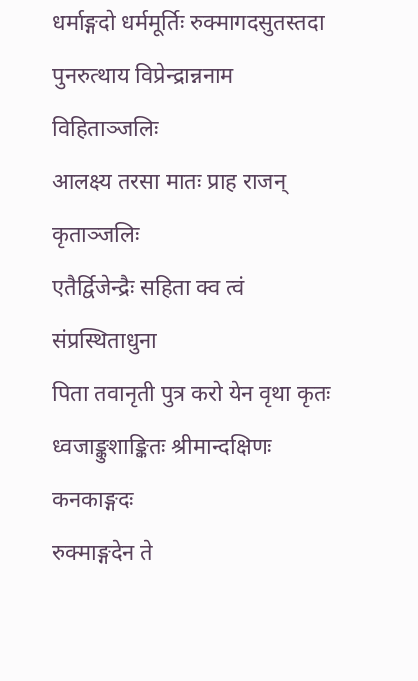धर्माङ्गदो धर्ममूर्तिः रुक्मागदसुतस्तदा
पुनरुत्थाय विप्रेन्द्रान्ननाम विहिताञ्जलिः
आलक्ष्य तरसा मातः प्राह राजन् कृताञ्जलिः
एतैर्द्विजेन्द्रैः सहिता क्व त्वं संप्रस्थिताधुना
पिता तवानृती पुत्र करो येन वृथा कृतः
ध्वजाङ्कुशाङ्कितः श्रीमान्दक्षिणः कनकाङ्गदः
रुक्माङ्गदेन ते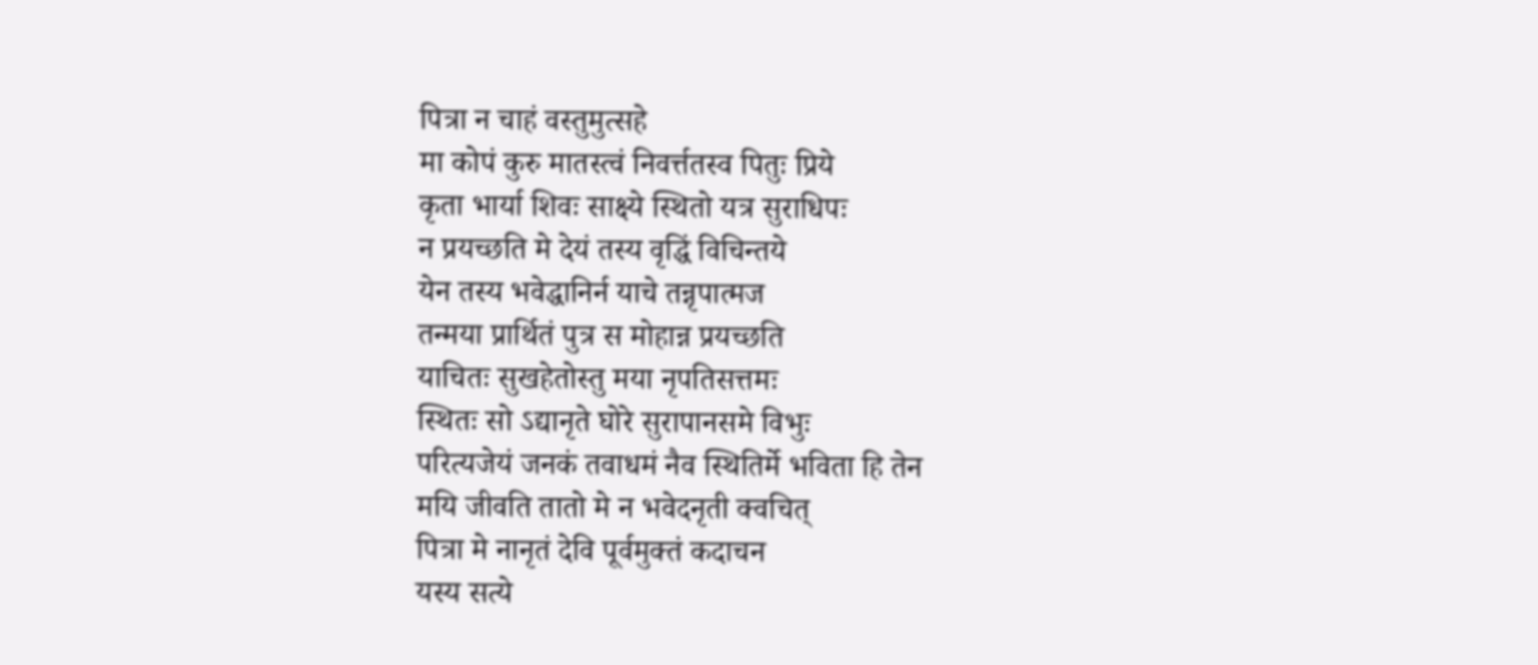पित्रा न चाहं वस्तुमुत्सहे
मा कोपं कुरु मातस्त्वं निवर्त्ततस्व पितुः प्रिये
कृता भार्या शिवः साक्ष्ये स्थितो यत्र सुराधिपः
न प्रयच्छति मे देयं तस्य वृद्धिं विचिन्तये
येन तस्य भवेद्धानिर्न याचे तन्नृपात्मज
तन्मया प्रार्थितं पुत्र स मोहान्न प्रयच्छति
याचितः सुखहेतोस्तु मया नृपतिसत्तमः
स्थितः सो ऽद्यानृते घोरे सुरापानसमे विभुः
परित्यजेयं जनकं तवाधमं नैव स्थितिर्मे भविता हि तेन
मयि जीवति तातो मे न भवेदनृती क्वचित्
पित्रा मे नानृतं देवि पूर्वमुक्तं कदाचन
यस्य सत्ये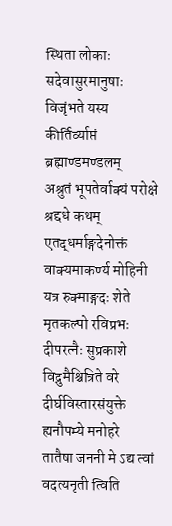स्थिता लोकाः सदेवासुरमानुषाः
विजृंभते यस्य कीर्तिर्व्याप्तं ब्रह्माण्डमण्डलम्
अश्रुतं भूपतेर्वाक्यं परोक्षे श्रद्दधे कथम्
एतद्धर्माङ्गदेनोक्तं वाक्यमाकर्ण्य मोहिनी
यत्र रुक्माङ्गदः शेते मृतकल्पो रविप्रभः
दीपरत्नैः सुप्रकाशे विद्रुमैश्चित्रिते वरे
दीर्घविस्तारसंयुक्ते ह्यनौपम्ये मनोहरे
तातैषा जननी मे ऽद्य त्वां वदत्यनृती त्विति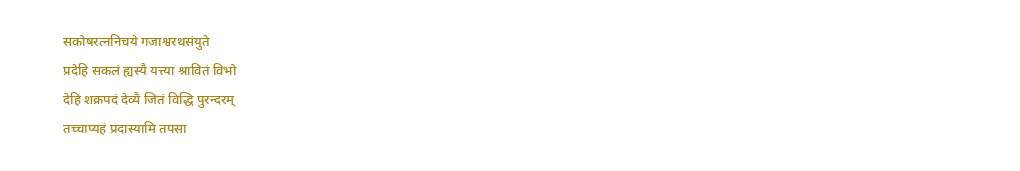सकोषरत्ननिचये गजाश्वरथसंयुते
प्रदेहि सकलं ह्यस्यै यत्त्या श्रावितं विभो
देहि शक्रपदं देव्यै जितं विद्धि पुरन्दरम्
तच्चाप्यहं प्रदास्यामि तपसा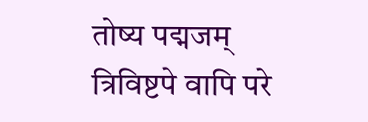तोष्य पद्मजम्
त्रिविष्टपे वापि परे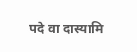पदे वा दास्यामि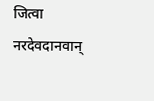जित्वा नरदेवदानवान्